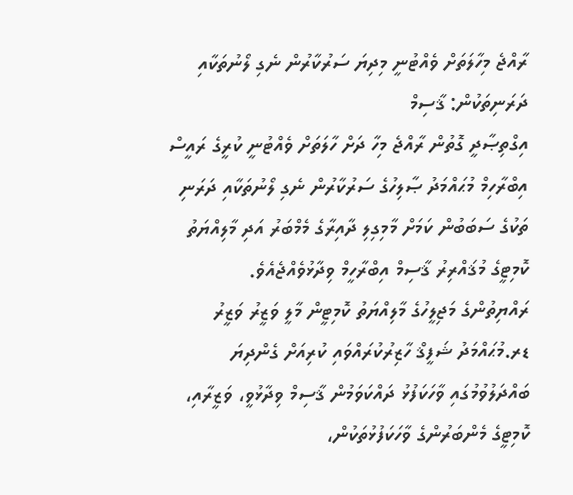ރާއްޖެ މިހާލަތަށް ވެއްޓުނީ މިދިޔަ ސަރުކާރުން ނެގި ލޯނުތަކާއި ދަރަނިތަކުން: ޤާސިމް
އިގްތިޞާދީ ގޮތުން ރާއްޖެ މިހާ ދަށް ހާލަތަށް ވެއްޓުނީ ކުރީގެ ރައީސް އިބްރާހިމް މުޙައްމަދު ޞާލިހުގެ ސަރުކާރުން ނެގި ލޯނުތަކާއި ދަރަނި ތަކުގެ ސަބަބުން ކަމަށް މާމިގިލި ދާއިރާގެ މެމްބަރު އަދި މާލިއްޔަތު ކޮމިޓީގެ މުޤައްރިރު ޤާސިމް އިބްރާހީމް ވިދާޅުވެއްޖެއެވެ.
ރައްޔިތުންގެ މަޖިލީހުގެ މާލިއްޔަތު ކޮމިޓީން މާލީ ވަޒީރު ވަޒީރު ޑރ.މުޙައްމަދު ޝަފީޤް ހާޒިރުކުރައްވައި ކުރިއަށް ގެންދިޔަ ބައްދަލުވުމުގައި ވާހަކަފުޅު ދައްކަވަމުން ޤާސިމް ވިދާޅުވީ، ވަޒީރާއި، ކޮމިޓީގެ މެންބަރުންގެ ވާހަކަފުޅުތަކުން،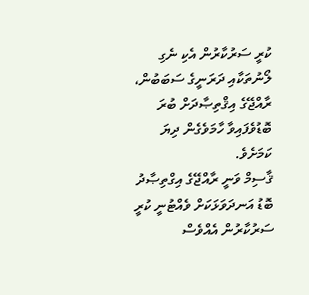ކުރީ ސަރުކާރުން އެކި ނެގި ލޯނުތަކާއި ދަރަނީގެ ސަބަބުން، ރާއްޖޭގެ އިޤްތިޞާދަށް ބުރަ ބޮޑުވެފައިވާ ހާމަވެގެން ދިޔަ ކަމަށެވެ.
ޤާސިމް ވަނީ ރާއްޖޭގެ އިގްތިޞާދު ބޮޑު އަނދަވަޅަކަށް ވެއްޓުނީ ކުރީ ސަރުކާރުން އެއްވެސް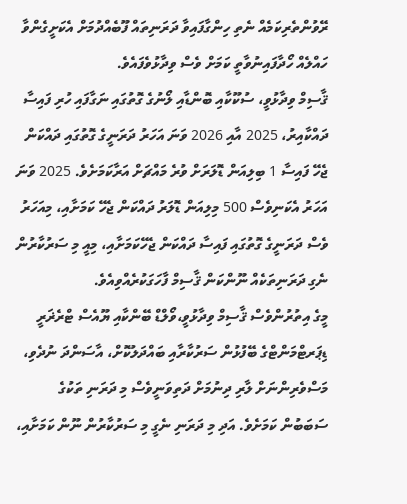ރޭވުންތެރިކަމެއް ނެތި ހިންގާފައިވާ ދަރަނިތައް ފޫބެއްދުމަށް އެކަށީގެންވާ ހައްލެއް ހޯދާފައިނުވާތީ ކަމަށް ވެސް ވިދާޅުވެފައެވެ.
ޤާސިމް ވިދާޅުވީ، ސުކޫކާއި ބޮންޑާއި ލޯނުގެ ގޮތުގައި ނަގާފައި ހުރި ފައިސާ ދައްކާއިރު، 2025 އާއި 2026 ވަނަ އަހަރު ދަރަނީގެ ގޮތުގައި ދައްކަން ޖެހޭ ފައިސާ 1 ބިލިއަން ޑޮލަރަށް ވުރެ މައްޗަށް އަރާކަމަށެވެ. 2025 ވަނަ އަހަރު އެކަނިވެސް 500 މިލިއަން ޑޮލަރު ދައްކަން ޖެހޭ ކަމަށާއި، މިއަހަރު ވެސް ދަރަނީގެ ގޮތުގައި ފައިސާ ދައްކަން ޖެހޭކަމަށާއި، މިއީ މި ސަރުކާރުން ނެގި ދަރަނިތަކެއް ނޫންކަން ޤާސިމް ފާހަގަކުރެއްވިއެވެ.
މީގެ އިތުރުންވެސް ޤާސިމް ވިދާޅުވީ،ވޯލްޑް ބޭންކާއި ޔޫއެސް ޓްރެޜަރީ ޑިޕަރޓްމަންޓްގެ ބޭފުޅުން ސަރުކާރާއި ބައްދަލުކޮށް، އާސަންދަ ނުދެވި، މަސްވެރިންނަށް ލާރި ދިނުމަށް ދަތިވަނީވެސް މި ދަރަނި ތަކުގެ ސަބަބުން ކަމަށެވެ. އަދި މި ދަރަނި ނެގީ މި ސަރުކާރުން ނޫން ކަމަށާއި،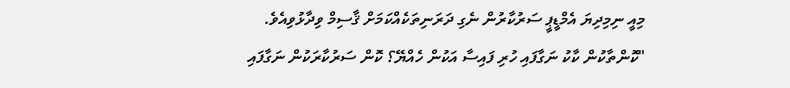މިއީ ނިމިދިޔަ އެމްޑީޕީ ސަރުކާރުން ނެގި ދަރަނިތަކެއްކަމަށް ޤާސިމް ވިދާޅުވިއެވެ.
"ކޮންތާކުން ކާކު ނަގާފައި ހުރި ފައިސާ އަކުން ހެއްޔޭ؟ ކޮން ސަރުކާރަކުން ނަގާފައި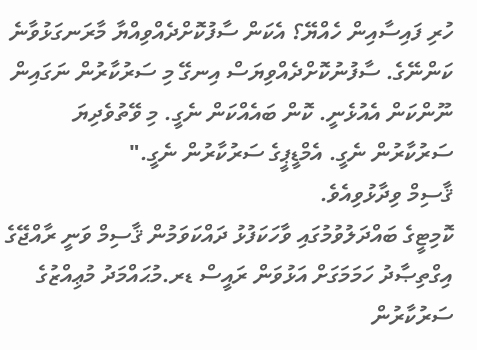ހުރި ފައިސާއިން ހެއްޔޭ؟ އެކަން ސާފުކޮށްދެއްވިއްޔާ މާރަނގަޅުވާނެ ކަންނޭގެ. ސާފުނުކޮށްދެއްވިޔަސް އިނގޭ މި ސަރުކާރުން ނަގައިން ނޫންކަން އެއުޅެނީ. ކޮން ބައެއްކަން ނެގީ. މި ވޭތުވެދިޔަ ސަރުކާރުން ނެގީ. އެމްޑީޕީގެ ސަރުކާރުން ނެގީ."
ޤާސިމް ވިދާޅުވިއެވެ.
ކޮމިޓީގެ ބައްދަލުވުމުގައި ވާހަކަފުޅު ދައްކަވަމުން ޤާސިމް ވަނީ ރާއްޖޭގެ އިގްތިޞާދު ހަމަމަގަށް އަޅުވަން ރައީސް ޑރ.މުޙައްމަދު މުޢިއްޒުގެ ސަރުކާރުން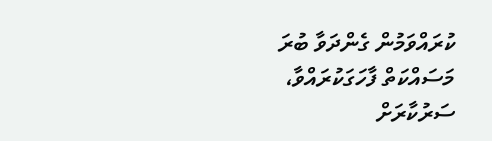ކުރައްވަމުން ގެންދަވާ ބުރަ މަސައްކަތް ފާހަގަކުރައްވާ، ސަރުކާރަށް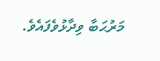މަރުޙަބާ ވިދާޅުވެފައެވެ.